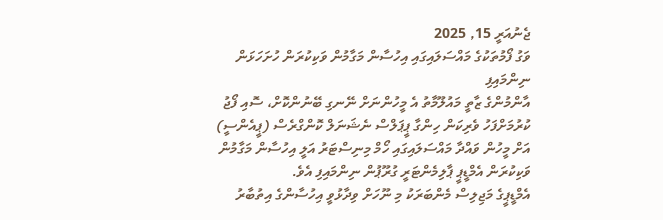ޖެނުއަރީ 15, 2025
ވަގު ފޯމުތަކުގެ މައްސަލައިގައި އިހުސާން މަގާމުން ވަކިކުރަން ހުށަހަޅަން ނިންމައިފި
އާންމުންގެ ޒާތީ މައުލޫމާތު އެ މީހުންނަށް ނޭނގި ބޭނުންކޮށް، ސޮއި ފޯޖު ކުރުމަށްފަހު ވެރިކަން ހިންގާ ޕީޕަލްސް ނެޝަނަލް ކޮންގްރެސް (ޕީއެންސީ) އަށް މީހުން ވައްދާ މައްސަލައިގައި ހޯމް މިނިސްޓަރު އަލީ އިހުސާން މަގާމުން ވަކިކުރަން އެމްޑީޕީ ޕާލިމެންޓަރީ ގުރޫޕުން ނިންމައިފި އެވެ.
އެމްޑީޕީގެ މަޖިލިސް މެންބަރަކު މި ނޫހަށް ވިދާޅުވީ އިހުސާންގެ އިތުބާރު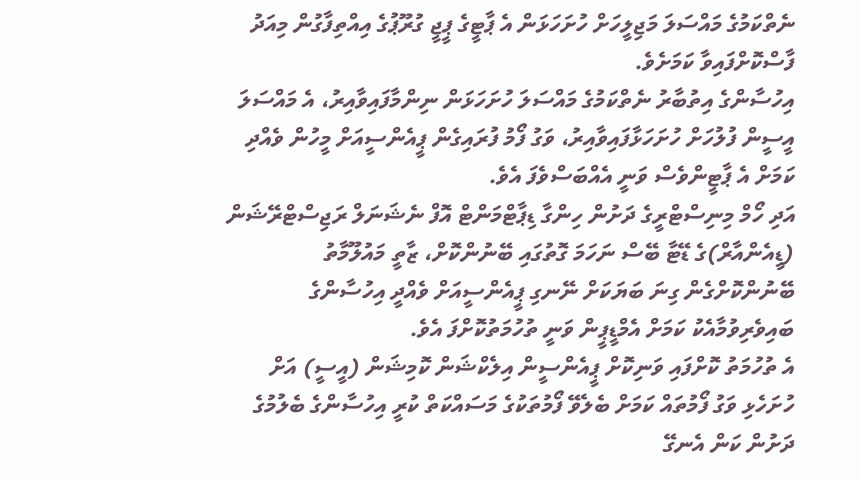ނެތްކަމުގެ މައްސަލަ މަޖިލީހަށް ހުށަހަޅަން އެ ޕާޓީގެ ޕީޖީ ގުރޫޕުގެ އިއްތިފާގުން މިއަދު ފާސްކޮށްފައިވާ ކަމަށެވެ.
އިހުސާންގެ އިތުބާރު ނެތްކަމުގެ މައްސަލަ ހުށަހަޅަން ނިންމާފައިވާއިރު، އެ މައްސަލަ އީސީން ފުލުހަށް ހުށަހަޅާފައިވާއިރު، ވަގު ފޯމު ފުރައިގެން ޕީއެންސީއަށް މީހުން ވެއްދި ކަމަށް އެ ޕާޓީންވެސް ވަނީ އެއްބަސްވެފަ އެވެ.
އަދި ހޯމް މިނިސްޓްރީގެ ދަށުން ހިންގާ ޑިޕާޓްމަންޓް އޮފް ނެޝަނަލް ރަޖިސްޓްރޭޝަން (ޑީއެންއާރް)ގެ ޑޭޓާ ބޭސް ނަހަމަ ގޮތުގައި ބޭނުންކޮށް، ޒާތީ މައުލޫމާތު ބޭނުންކޮށްގެން ގިނަ ބަޔަކަށް ނޭނގި ޕީއެންސީއަށް ވެއްދީ އިހުސާންގެ ބައިވެރިވުމާއެކު ކަމަށް އެމްޑީޕީން ވަނީ ތުހުމަތުކޮށްފަ އެވެ.
އެ ތުހުމަތު ކޮށްފައި ވަނިކޮށް ޕީއެންސީން އިލެކްޝަން ކޮމިޝަން (އީސީ) އަށް ހުށަހެޅި ވަގު ފޯމުތައް ކަމަށް ބެލެވޭ ފޯމުތަކުގެ މަސައްކަތް ކުރީ އިހުސާންގެ ބެލުމުގެ ދަށުން ކަން އެނގޭ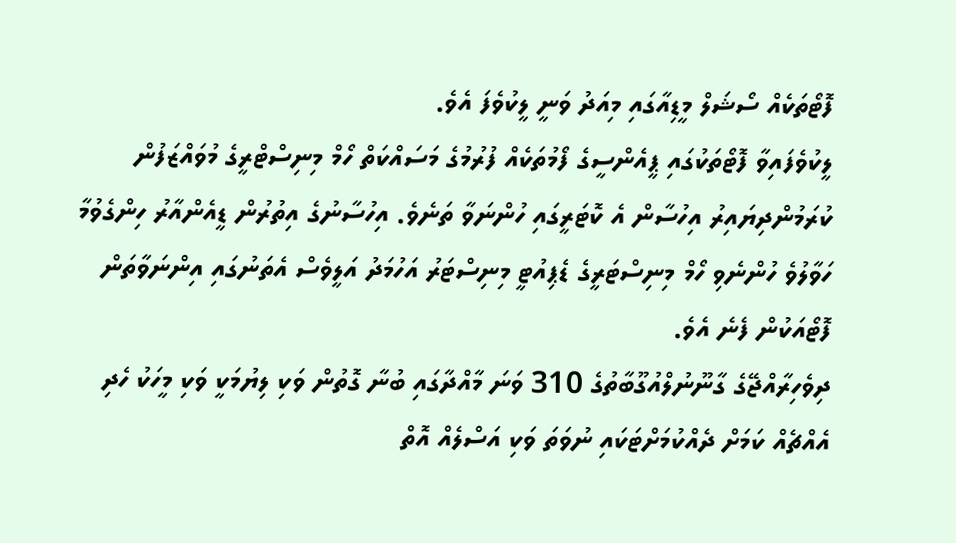ފޮޓޯތަކެއް ސޯޝަލް މީޑިއާގައި މިއަދު ވަނީ ލީކުވެފަ އެވެ.
ލީކުވެފައިވާ ފޮޓޯތަކުގައި ޕީއެންސީގެ ފޯމުތަކެއް ފުރުމުގެ މަސައްކަތް ހޯމް މިނިސްޓްރީގެ މުވައްޒަފުން ކުރަމުންދިޔައިރު އިހުސާން އެ ކޮޓަރީގައި ހުންނަވާ ތަނެވެ. އިހުސާނުގެ އިތުރުން ޑީއެންއާރު ހިންގެވުމާ ހަވާލުވެ ހުންނެވި ހޯމް މިނިސްޓަރީގެ ޑެޕިއުޓީ މިނިސްޓަރު އަހުމަދު އަލީވެސް އެތަނުގައި އިންނަވާތަން ފޮޓޯއަކުން ފެނެ އެވެ.
ދިވެހިރާއްޖޭގެ ގާނޫނުލްއުގޫބާތުގެ 310 ވަނަ މާއްދާގައި ބުނާ ގޮތުން ވަކި ލިޔުމަކީ ވަކި މީހަކު ހެދި އެއްޗެއް ކަމަށް ދެއްކުމަށްޓަކައި ނުވަތަ ވަކި އަސްލެއް އޮތް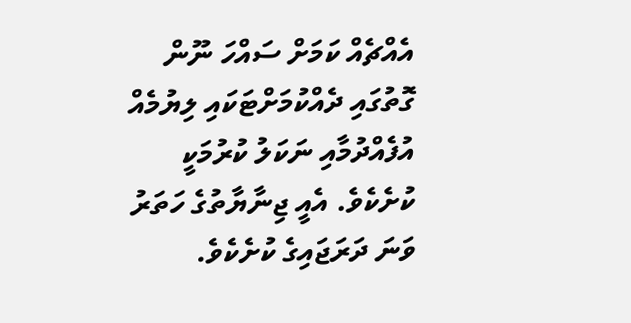އެއްޗެއް ކަމަށް ސައްހަ ނޫން ގޮތުގައި ދެއްކުމަށްޓަކައި ލިޔުމެއް އުފެއްދުމާއި ނަކަލު ކުރުމަކީ ކުށެކެވެ. އެއީ ޖިނާޔާތުގެ ހަތަރު ވަނަ ދަރަޖައިގެ ކުށެކެވެ.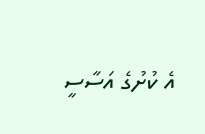އެ ކުށުގެ އަސާސީ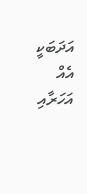އަދަބަކީ އެއް އަހަރާއި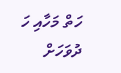ހަތް މަހާއި ހަ ދުވަހަށް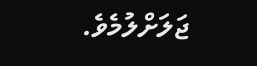ޖަލަށްލުމެވެ.